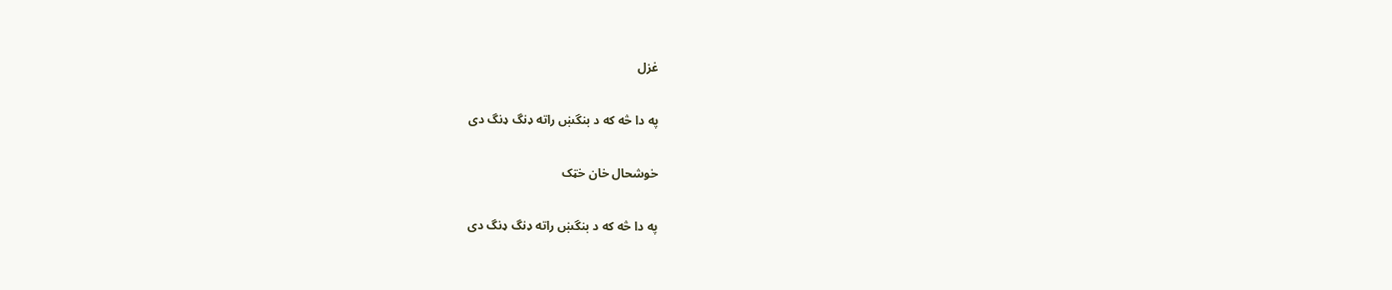غزل

په دا څه که د بنگښ راته ډنگ ډنگ دی

خوشحال خان خټک

په دا څه که د بنگښ راته ډنگ ډنگ دی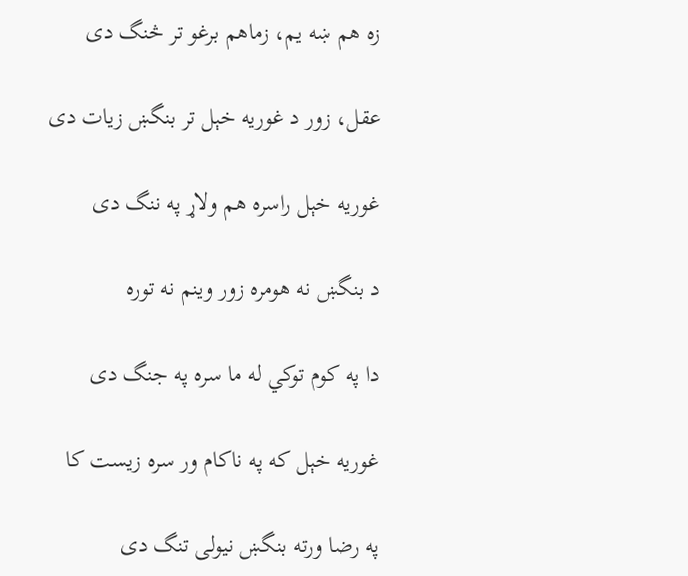زه هم ښه يم، زماهم برغو تر څنگ دی

عقل، زور د غوريه خېل تر بنگښ زيات دی

غوريه خېل راسره هم ولاړ په ننگ دی

د بنگښ نه هومره زور وينم نه توره

دا په کوم توکي له ما سره په جنگ دی

غوريه خېل که په ناکام ور سره زيست کا

په رضا ورته بنگښ نيولی تنگ دی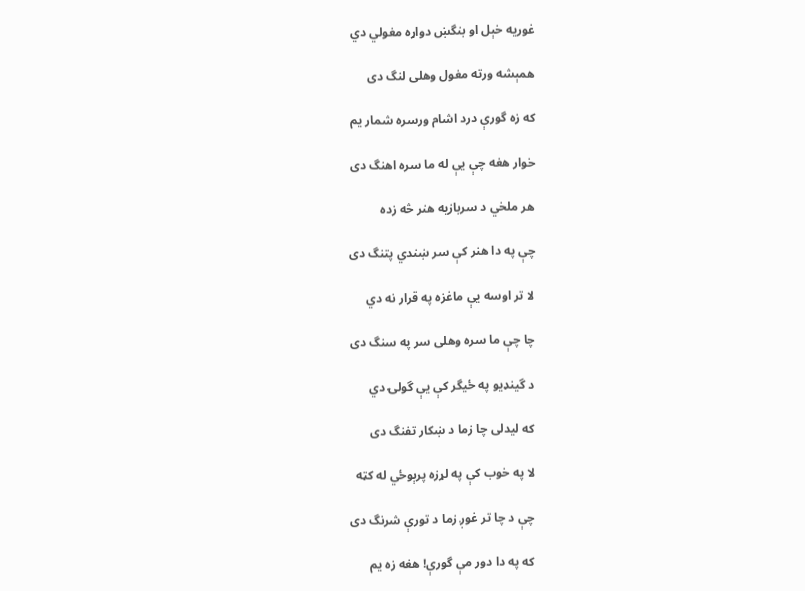غوريه خېل او بنگښ دواړه مغولي دي

همېشه ورته مغول وهلی لنگ دی

که زه گورې درد اشام ورسره شمار يم

خوار هغه چې يې له ما سره اهنگ دی

هر ملخي د سربازيه هنر څه زده

چې په دا هنر کې سر ښندي پتنگ دی

لا تر اوسه يې ماغزه په قرار نه دي

چا چې ما سره وهلی سر په سنگ دی

د گينډيو په ځيگر کې يې گولۍ دي

که ليدلی چا زما د ښکار تفنگ دی

لا په خوب کې په لړزه پرېوځي له کټه

چې د چا تر غوږ زما د تورې شرنگ دی

که په دا دور مې گورې! هغه زه يم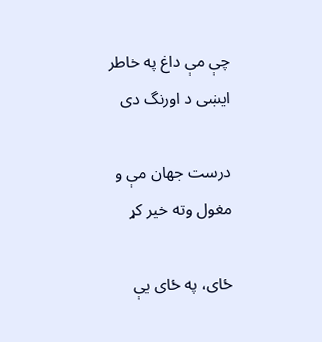چې مې داغ په خاطر ايښی د اورنگ دی

درست جهان مې و مغول وته خير کړ

ځای، په ځای يې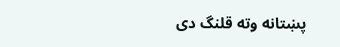پښتانه وته قلنگ دی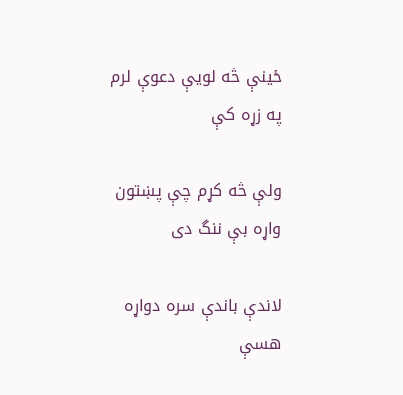ځينې څه لويې دعوې لرم په زړه کې

ولې څه کړم چې پښتون واړه بې ننگ دی

لاندې باندې سره دواړه هسې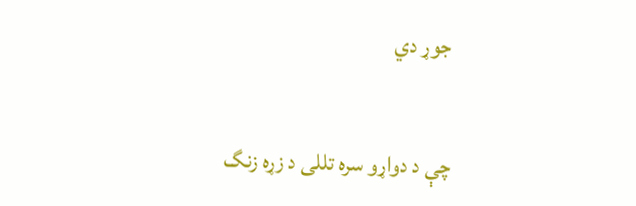جوړ دي

چې د دواړو سره تللی د زړه زنگ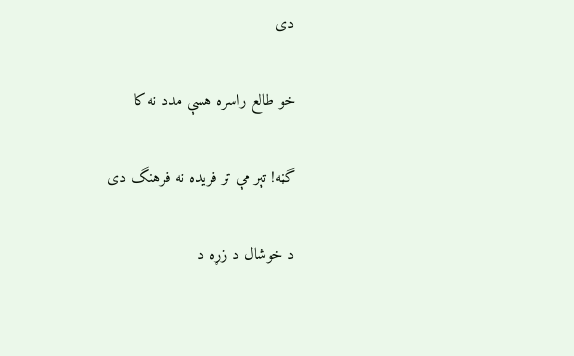دی

خو طالع راسره هسې مدد نه کا

گڼه! تېر مې تر فريده نه فرهنگ دی

د خوشال د زړه د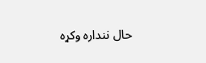حال ننداره وکړه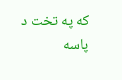که په تخت د پاسه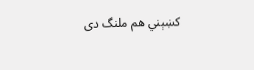کښېني هم ملنگ دی